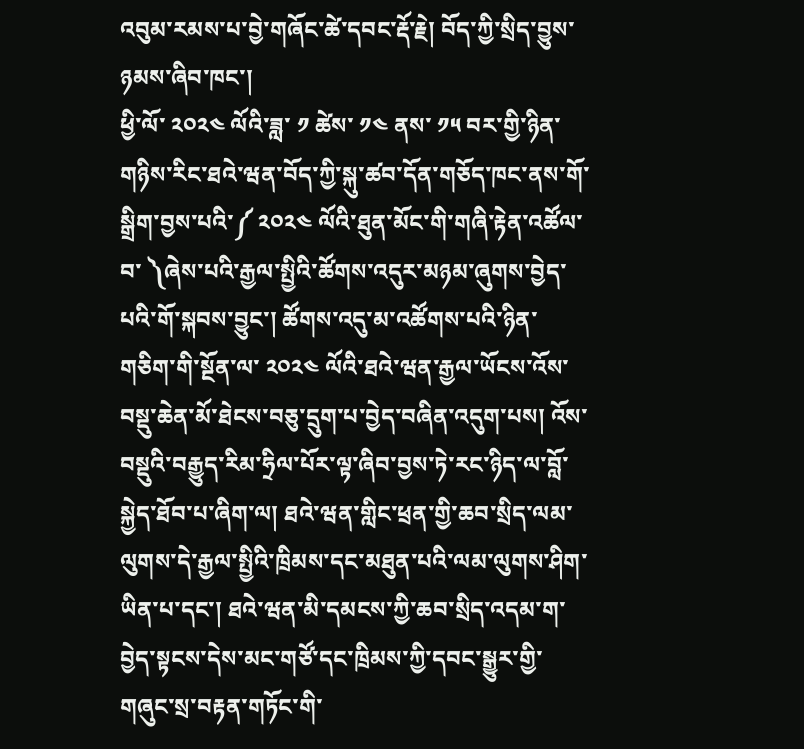འབུམ་རམས་པ་བྱེ་གཞོང་ཚེ་དབང་རྡོ་རྗེ། བོད་ཀྱི་སྲིད་བྱུས་ཉམས་ཞིབ་ཁང་།
ཕྱི་ལོ་ ༢༠༢༤ ལོའི་ཟླ་ ༡ ཚེས་ ༡༤ ནས་ ༡༥ བར་གྱི་ཉིན་གཉིས་རིང་ཐའེ་ཝན་བོད་ཀྱི་སྐུ་ཚབ་དོན་གཅོད་ཁང་ནས་གོ་སྒྲིག་བྱས་པའི་༼ ༢༠༢༤ ལོའི་ཐུན་མོང་གི་གཞི་རྟེན་འཚོལ་བ་ ༽ཞེས་པའི་རྒྱལ་སྤྱིའི་ཚོགས་འདུར་མཉམ་ཞུགས་བྱེད་པའི་གོ་སྐབས་བྱུང་། ཚོགས་འདུ་མ་འཚོགས་པའི་ཉིན་གཅིག་གི་སྔོན་ལ་ ༢༠༢༤ ལོའི་ཐའེ་ཝན་རྒྱལ་ཡོངས་འོས་བསྡུ་ཆེན་མོ་ཐེངས་བཅུ་དྲུག་པ་བྱེད་བཞིན་འདུག་པས། འོས་བསྡུའི་བརྒྱུད་རིམ་ཧྲིལ་པོར་ལྟ་ཞིབ་བྱས་ཏེ་རང་ཉིད་ལ་བློ་སྐྱེད་ཐོབ་པ་ཞིག་ལ། ཐའེ་ཝན་གླིང་ཕྲན་གྱི་ཆབ་སྲིད་ལམ་ལུགས་དེ་རྒྱལ་སྤྱིའི་ཁྲིམས་དང་མཐུན་པའི་ལམ་ལུགས་ཤིག་ཡིན་པ་དང་། ཐའེ་ཝན་མི་དམངས་ཀྱི་ཆབ་སྲིད་འདམ་ག་བྱེད་སྟངས་དེས་མང་གཙོ་དང་ཁྲིམས་ཀྱི་དབང་སྒྱུར་གྱི་གཞུང་སྲ་བརྟན་གཏོང་གི་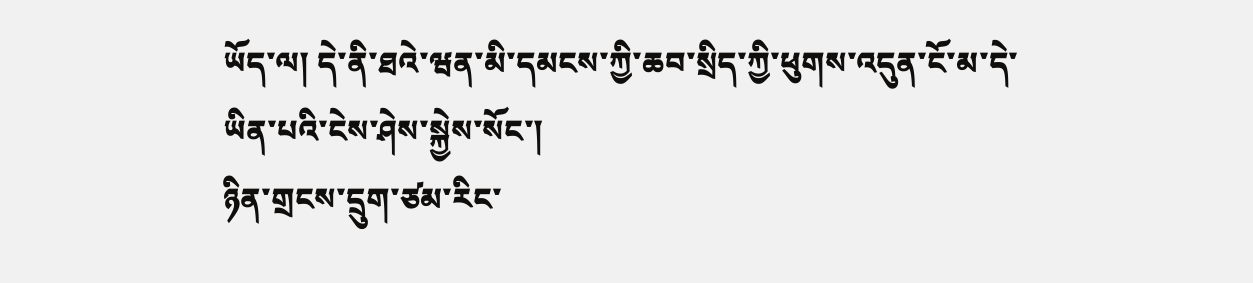ཡོད་ལ། དེ་ནི་ཐའེ་ཝན་མི་དམངས་ཀྱི་ཆབ་སྲིད་ཀྱི་ཕུགས་འདུན་ངོ་མ་དེ་ཡིན་པའི་ངེས་ཤེས་སྐྱེས་སོང་།
ཉིན་གྲངས་དྲུག་ཙམ་རིང་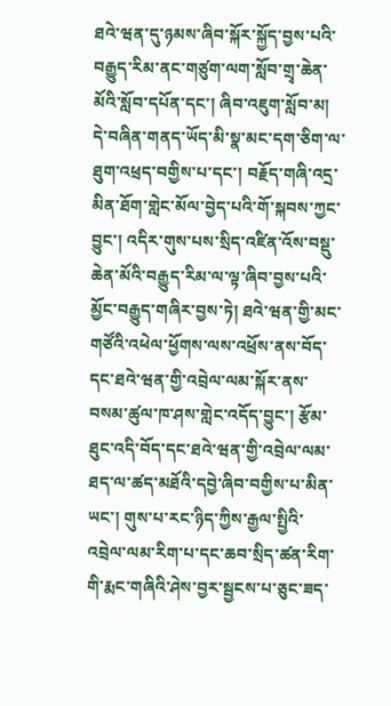ཐའེ་ཝན་དུ་ཉམས་ཞིབ་སྐོར་སྐྱོད་བྱས་པའི་བརྒྱུད་རིམ་ནང་གཙུག་ལག་སློབ་གྲྭ་ཆེན་མོའི་སློབ་དཔོན་དང་། ཞིབ་འཇུག་སློབ་མ། དེ་བཞིན་གནད་ཡོད་མི་སྣ་མང་དག་ཅིག་ལ་ཐུག་འཕྲད་བགྱིས་པ་དང་། བརྗོད་གཞི་འདྲ་མིན་ཐོག་གླེང་མོལ་བྱེད་པའི་གོ་སྐབས་ཀྱང་བྱུང་། འདིར་གུས་པས་སྲིད་འཛིན་འོས་བསྡུ་ཆེན་མོའི་བརྒྱུད་རིམ་ལ་ལྟ་ཞིབ་བྱས་པའི་མྱོང་བརྒྱུད་གཞིར་བྱས་ཏེ། ཐའེ་ཝན་གྱི་མང་གཙོའི་འཕེལ་ཕྱོགས་ལས་འཕྲོས་ནས་བོད་དང་ཐའེ་ཝན་གྱི་འབྲེལ་ལམ་སྐོར་ནས་བསམ་ཚུལ་ཁ་ཤས་གླེང་འདོད་བྱུང་། རྩོམ་ཐུང་འདི་བོད་དང་ཐའེ་ཝན་གྱི་འབྲེལ་ལམ་ཐད་ལ་ཚད་མཐོའི་དབྱེ་ཞིབ་བགྱིས་པ་མིན་ཡང་། གུས་པ་རང་ཉིད་ཀྱིས་རྒྱལ་སྤྱིའི་འབྲེལ་ལམ་རིག་པ་དང་ཆབ་སྲིད་ཚན་རིག་གི་རྨང་གཞིའི་ཤེས་བྱར་སྦྱངས་པ་ཅུང་ཟད་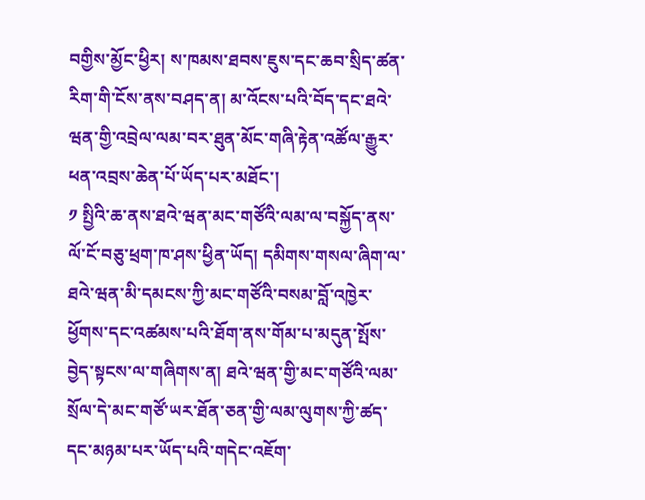བགྱིས་མྱོང་ཕྱིར། ས་ཁམས་ཐབས་ཇུས་དང་ཆབ་སྲིད་ཚན་རིག་གི་ངོས་ནས་བཤད་ན། མ་འོངས་པའི་བོད་དང་ཐའེ་ཝན་གྱི་འབྲེལ་ལམ་བར་ཐུན་མོང་གཞི་རྟེན་འཚོལ་རྒྱུར་ཕན་འབྲས་ཆེན་པོ་ཡོད་པར་མཐོང་།
༡ སྤྱིའི་ཆ་ནས་ཐའེ་ཝན་མང་གཙོའི་ལམ་ལ་བསྐྱོད་ནས་ལོ་ངོ་བཅུ་ཕྲག་ཁ་ཤས་ཕྱིན་ཡོད། དམིགས་གསལ་ཞིག་ལ་ཐའེ་ཝན་མི་དམངས་ཀྱི་མང་གཙོའི་བསམ་བློ་འཁྱེར་ཕྱོགས་དང་འཚམས་པའི་ཐོག་ནས་གོམ་པ་མདུན་སྤོས་བྱེད་སྟངས་ལ་གཞིགས་ན། ཐའེ་ཝན་གྱི་མང་གཙོའི་ལམ་སྲོལ་དེ་མང་གཙོ་ཡར་ཐོན་ཅན་གྱི་ལམ་ལུགས་ཀྱི་ཚད་དང་མཉམ་པར་ཡོད་པའི་གདེང་འཇོག་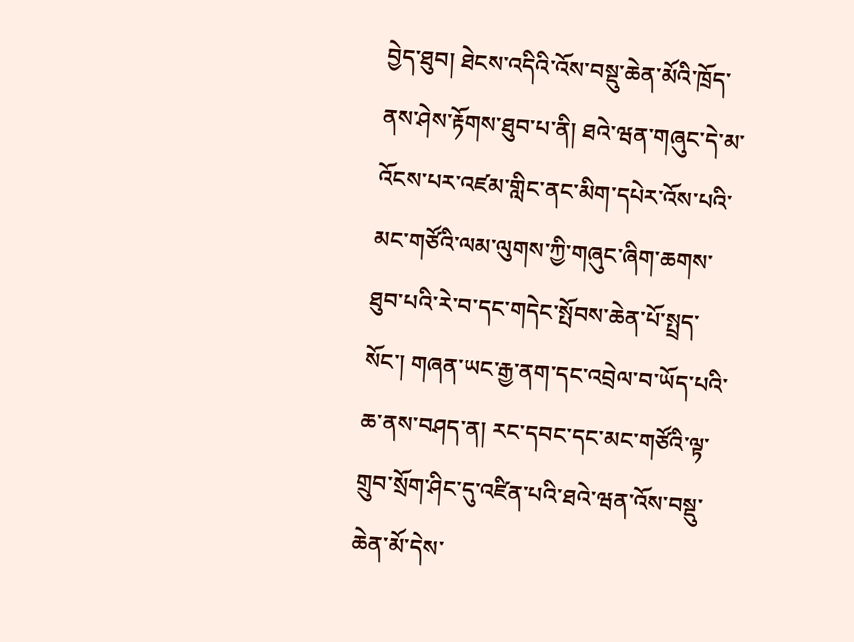བྱེད་ཐུབ། ཐེངས་འདིའི་འོས་བསྡུ་ཆེན་མོའི་ཁྲོད་ནས་ཤེས་རྟོགས་ཐུབ་པ་ནི། ཐའེ་ཝན་གཞུང་དེ་མ་འོངས་པར་འཛམ་གླིང་ནང་མིག་དཔེར་འོས་པའི་མང་གཙོའི་ལམ་ལུགས་ཀྱི་གཞུང་ཞིག་ཆགས་ཐུབ་པའི་རེ་བ་དང་གདེང་སྤོབས་ཆེན་པོ་སྤྲད་སོང་། གཞན་ཡང་རྒྱ་ནག་དང་འབྲེལ་བ་ཡོད་པའི་ཆ་ནས་བཤད་ན། རང་དབང་དང་མང་གཙོའི་ལྟ་གྲུབ་སྲོག་ཤིང་དུ་འཛིན་པའི་ཐའེ་ཝན་འོས་བསྡུ་ཆེན་མོ་དེས་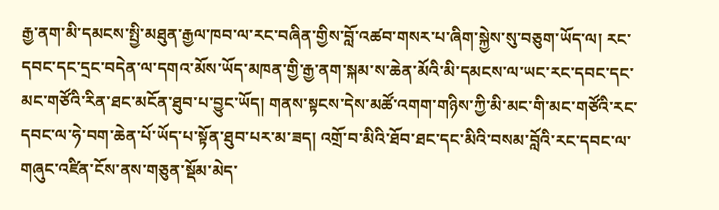རྒྱ་ནག་མི་དམངས་སྤྱི་མཐུན་རྒྱལ་ཁབ་ལ་རང་བཞིན་གྱིས་བློ་འཚབ་གསར་པ་ཞིག་སྐྱེས་སུ་བཅུག་ཡོད་ལ། རང་དབང་དང་དྲང་བདེན་ལ་དགའ་མོས་ཡོད་མཁན་གྱི་རྒྱ་ནག་སྐམ་ས་ཆེན་མོའི་མི་དམངས་ལ་ཡང་རང་དབང་དང་མང་གཙོའི་རིན་ཐང་མངོན་ཐུབ་པ་བྱུང་ཡོད། གནས་སྟངས་དེས་མཚོ་འགག་གཉིས་ཀྱི་མི་མང་གི་མང་གཙོའི་རང་དབང་ལ་ཧེ་བག་ཆེན་པོ་ཡོད་པ་སྟོན་ཐུབ་པར་མ་ཟད། འགྲོ་བ་མིའི་ཐོབ་ཐང་དང་མིའི་བསམ་བློའི་རང་དབང་ལ་གཞུང་འཛིན་ངོས་ནས་གཅུན་སྡོམ་མེད་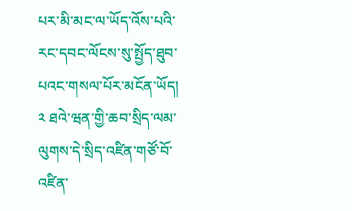པར་མི་མང་ལ་ཡོད་འོས་པའི་རང་དབང་ལོངས་སུ་སྤྱོད་ཐུབ་པའང་གསལ་པོར་མངོན་ཡོད།
༢ ཐའེ་ཝན་གྱི་ཆབ་སྲིད་ལམ་ལུགས་དེ་སྲིད་འཛིན་གཙོ་བོ་འཛིན་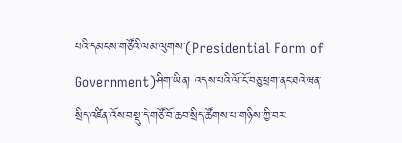པའི་དམངས་གཙོའི་ལམ་ལུགས་(Presidential Form of Government)ཤིག་ཡིན། འདས་པའི་ལོ་ངོ་བཅུ་ཕྲག་ནང་ཐའེ་ཝན་སྲིད་འཛིན་འོས་བསྡུ་དེ་གཙོ་བོ་ཆབ་སྲིད་ཚོགས་པ་གཉིས་ཀྱི་བར་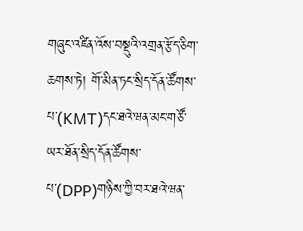གཞུང་འཛིན་འོས་བསྡུའི་འགྲན་རྩོད་ཅིག་ཆགས་ཏེ། གོ་མིན་ཏང་སྲིད་དོན་ཚོགས་པ་(KMT)དང་ཐའེ་ཝན་མང་གཙོ་ཡར་ཐོན་སྲིད་དོན་ཚོགས་པ་(DPP)གཉིས་ཀྱི་བར་ཐའེ་ཝན་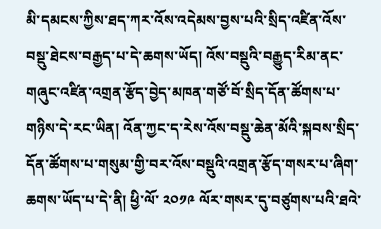མི་དམངས་ཀྱིས་ཐད་ཀར་འོས་འདེམས་བྱས་པའི་སྲིད་འཛིན་འོས་བསྡུ་ཐེངས་བརྒྱད་པ་དེ་ཆགས་ཡོད། འོས་བསྡུའི་བརྒྱུད་རིམ་ནང་གཞུང་འཛིན་འགྲན་རྩོད་བྱེད་མཁན་གཙོ་བོ་སྲིད་དོན་ཚོགས་པ་གཉིས་དེ་རང་ཡིན། འོན་ཀྱང་ད་རེས་འོས་བསྡུ་ཆེན་མོའི་སྐབས་སྲིད་དོན་ཚོགས་པ་གསུམ་གྱི་བར་འོས་བསྡུའི་འགྲན་རྩོད་གསར་པ་ཞིག་ཆགས་ཡོད་པ་དེ་ནི། ཕྱི་ལོ་ ༢༠༡༩ ལོར་གསར་དུ་བཙུགས་པའི་ཐའེ་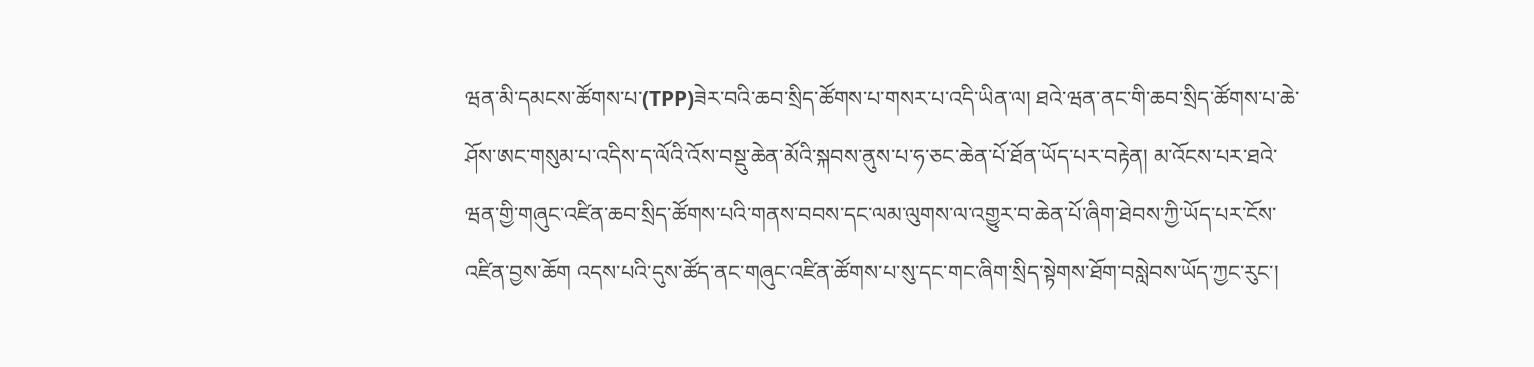ཝན་མི་དམངས་ཚོགས་པ་(TPP)ཟེར་བའི་ཆབ་སྲིད་ཚོགས་པ་གསར་པ་འདི་ཡིན་ལ། ཐའེ་ཝན་ནང་གི་ཆབ་སྲིད་ཚོགས་པ་ཆེ་ཤོས་ཨང་གསུམ་པ་འདིས་ད་ལོའི་འོས་བསྡུ་ཆེན་མོའི་སྐབས་ནུས་པ་ཧ་ཅང་ཆེན་པོ་ཐོན་ཡོད་པར་བརྟེན། མ་འོངས་པར་ཐའེ་ཝན་གྱི་གཞུང་འཛིན་ཆབ་སྲིད་ཚོགས་པའི་གནས་བབས་དང་ལམ་ལུགས་ལ་འགྱུར་བ་ཆེན་པོ་ཞིག་ཐེབས་ཀྱི་ཡོད་པར་ངོས་འཛིན་བྱས་ཆོག འདས་པའི་དུས་ཚོད་ནང་གཞུང་འཛིན་ཚོགས་པ་སུ་དང་གང་ཞིག་སྲིད་སྟེགས་ཐོག་བསླེབས་ཡོད་ཀྱང་རུང་།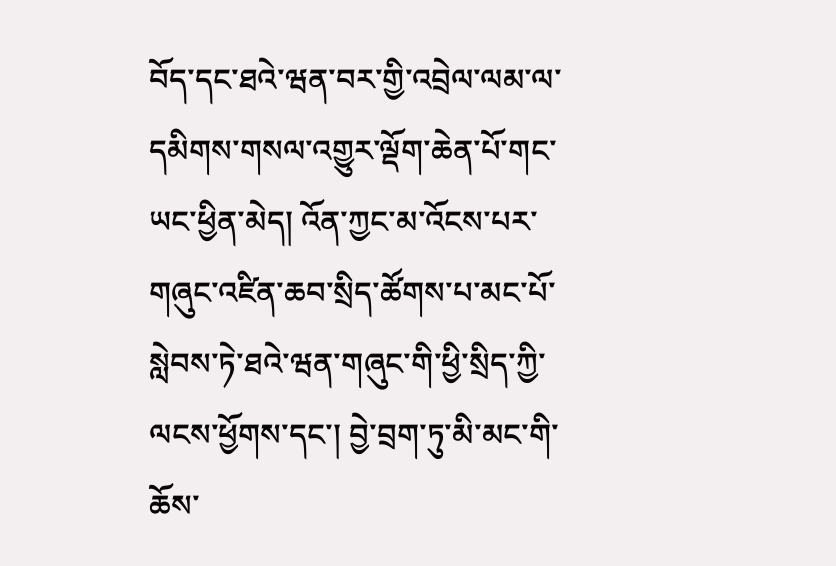བོད་དང་ཐའེ་ཝན་བར་གྱི་འབྲེལ་ལམ་ལ་དམིགས་གསལ་འགྱུར་ལྡོག་ཆེན་པོ་གང་ཡང་ཕྱིན་མེད། འོན་ཀྱང་མ་འོངས་པར་གཞུང་འཛིན་ཆབ་སྲིད་ཚོགས་པ་མང་པོ་སླེབས་ཏེ་ཐའེ་ཝན་གཞུང་གི་ཕྱི་སྲིད་ཀྱི་ལངས་ཕྱོགས་དང་། བྱེ་བྲག་ཏུ་མི་མང་གི་ཆོས་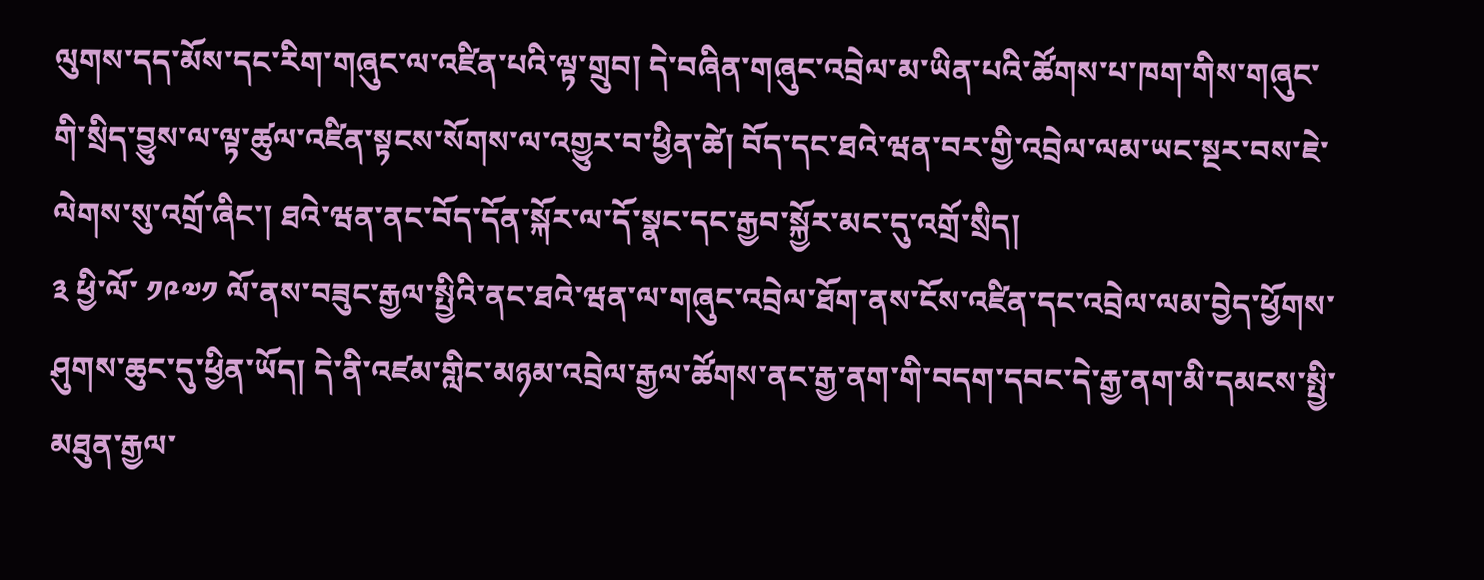ལུགས་དད་མོས་དང་རིག་གཞུང་ལ་འཛིན་པའི་ལྟ་གྲུབ། དེ་བཞིན་གཞུང་འབྲེལ་མ་ཡིན་པའི་ཚོགས་པ་ཁག་གིས་གཞུང་གི་སྲིད་བྱུས་ལ་ལྟ་ཚུལ་འཛིན་སྟངས་སོགས་ལ་འགྱུར་བ་ཕྱིན་ཚེ། བོད་དང་ཐའེ་ཝན་བར་གྱི་འབྲེལ་ལམ་ཡང་སྔར་བས་ཇེ་ལེགས་སུ་འགྲོ་ཞིང་། ཐའེ་ཝན་ནང་བོད་དོན་སྐོར་ལ་དོ་སྣང་དང་རྒྱབ་སྐྱོར་མང་དུ་འགྲོ་སྲིད།
༣ ཕྱི་ལོ་ ༡༩༧༡ ལོ་ནས་བཟུང་རྒྱལ་སྤྱིའི་ནང་ཐའེ་ཝན་ལ་གཞུང་འབྲེལ་ཐོག་ནས་ངོས་འཛིན་དང་འབྲེལ་ལམ་བྱེད་ཕྱོགས་ཤུགས་ཆུང་དུ་ཕྱིན་ཡོད། དེ་ནི་འཛམ་གླིང་མཉམ་འབྲེལ་རྒྱལ་ཚོགས་ནང་རྒྱ་ནག་གི་བདག་དབང་དེ་རྒྱ་ནག་མི་དམངས་སྤྱི་མཐུན་རྒྱལ་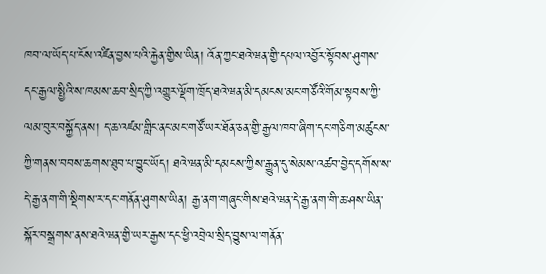ཁབ་ལ་ཡོད་པ་ངོས་འཛིན་བྱས་པའི་རྐྱེན་གྱིས་ཡིན། འོན་ཀྱང་ཐའེ་ཝན་གྱི་དཔལ་འབྱོར་སྟོབས་ཤུགས་དང་རྒྱལ་སྤྱིའི་ས་ཁམས་ཆབ་སྲིད་ཀྱི་འགྱུར་ལྡོག་ཁྲོད་ཐའེ་ཝན་མི་དམངས་མང་གཙོའི་གོམ་སྟབས་ཀྱི་ལམ་བུར་བསྐྱོད་ནས། ད་ཆ་འཛམ་གླིང་ནང་མང་གཙོ་ཡར་ཐོན་ཅན་གྱི་རྒྱལ་ཁབ་ཞིག་དང་གཅིག་མཚུངས་ཀྱི་གནས་བབས་ཆགས་ཐུབ་པ་བྱུང་ཡོད། ཐའེ་ཝན་མི་དམངས་ཀྱིས་རྒྱུན་དུ་སེམས་འཚབ་བྱེད་དགོས་ས་དེ་རྒྱ་ནག་གི་སྡིགས་ར་དང་གནོན་ཤུགས་ཡིན། རྒྱ་ནག་གཞུང་གིས་ཐའེ་ཝན་དེ་རྒྱ་ནག་གི་ཆ་ཤས་ཡིན་སྐོར་བསྒྲགས་ནས་ཐའེ་ཝན་གྱི་ཡར་རྒྱས་དང་ཕྱི་འབྲེལ་སྲིད་བྱུས་ལ་གནོན་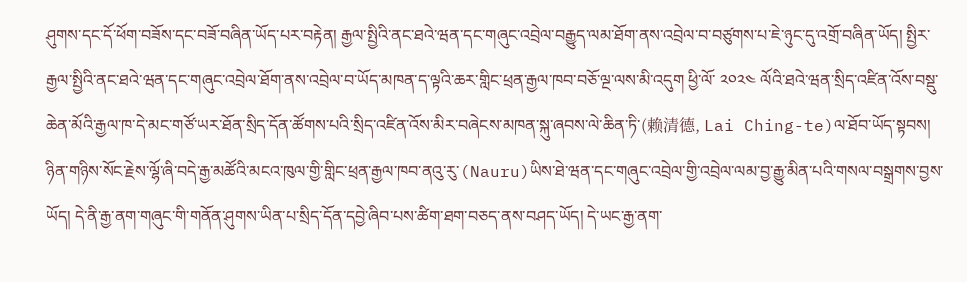ཤུགས་དང་དོ་ཕོག་བཟོས་དང་བཟོ་བཞིན་ཡོད་པར་བརྟེན། རྒྱལ་སྤྱིའི་ནང་ཐའེ་ཝན་དང་གཞུང་འབྲེལ་བརྒྱུད་ལམ་ཐོག་ནས་འབྲེལ་བ་བཙུགས་པ་ཇེ་ཉུང་དུ་འགྲོ་བཞིན་ཡོད། སྤྱིར་རྒྱལ་སྤྱིའི་ནང་ཐའེ་ཝན་དང་གཞུང་འབྲེལ་ཐོག་ནས་འབྲེལ་བ་ཡོད་མཁན་ད་ལྟའི་ཆར་གླིང་ཕྲན་རྒྱལ་ཁབ་བཅོ་ལྔ་ལས་མི་འདུག ཕྱི་ལོ་ ༢༠༢༤ ལོའི་ཐའེ་ཝན་སྲིད་འཛིན་འོས་བསྡུ་ཆེན་མོའི་རྒྱལ་ཁ་དེ་མང་གཙོ་ཡར་ཐོན་སྲིད་དོན་ཚོགས་པའི་སྲིད་འཛིན་འོས་མིར་བཞེངས་མཁན་སྐུ་ཞབས་ལེ་ཆིན་ཏི་(赖清德, Lai Ching-te)ལ་ཐོབ་ཡོད་སྟབས། ཉིན་གཉིས་སོང་རྗེས་ལྷོ་ཞི་བདེ་རྒྱ་མཚོའི་མངའ་ཁུལ་གྱི་གླིང་ཕྲན་རྒྱལ་ཁབ་ནའུ་རུ་(Nauru)ཡིས་ཐེ་ཝན་དང་གཞུང་འབྲེལ་གྱི་འབྲེལ་ལམ་བྱ་རྒྱུ་མིན་པའི་གསལ་བསྒྲགས་བྱས་ཡོད། དེ་ནི་རྒྱ་ནག་གཞུང་གི་གནོན་ཤུགས་ཡིན་པ་སྲིད་དོན་དབྱེ་ཞིབ་པས་ཚིག་ཐག་བཅད་ནས་བཤད་ཡོད། དེ་ཡང་རྒྱ་ནག་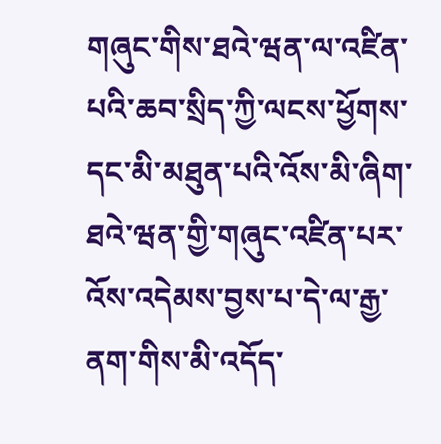གཞུང་གིས་ཐའེ་ཝན་ལ་འཛིན་པའི་ཆབ་སྲིད་ཀྱི་ལངས་ཕྱོགས་དང་མི་མཐུན་པའི་འོས་མི་ཞིག་ཐའེ་ཝན་གྱི་གཞུང་འཛིན་པར་འོས་འདེམས་བྱས་པ་དེ་ལ་རྒྱ་ནག་གིས་མི་འདོད་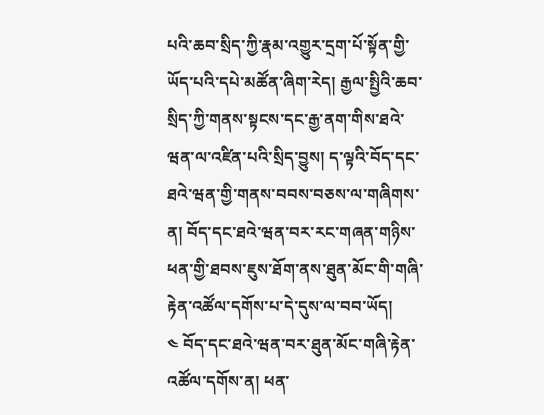པའི་ཆབ་སྲིད་ཀྱི་རྣམ་འགྱུར་དྲག་པོ་སྟོན་གྱི་ཡོད་པའི་དཔེ་མཚོན་ཞིག་རེད། རྒྱལ་སྤྱིའི་ཆབ་སྲིད་ཀྱི་གནས་སྟངས་དང་རྒྱ་ནག་གིས་ཐའེ་ཝན་ལ་འཛིན་པའི་སྲིད་བྱུས། ད་ལྟའི་བོད་དང་ཐའེ་ཝན་གྱི་གནས་བབས་བཅས་ལ་གཞིགས་ན། བོད་དང་ཐའེ་ཝན་བར་རང་གཞན་གཉིས་ཕན་གྱི་ཐབས་ཇུས་ཐོག་ནས་ཐུན་མོང་གི་གཞི་རྟེན་འཚོལ་དགོས་པ་དེ་དུས་ལ་བབ་ཡོད།
༤ བོད་དང་ཐའེ་ཝན་བར་ཐུན་མོང་གཞི་རྟེན་འཚོལ་དགོས་ན། ཕན་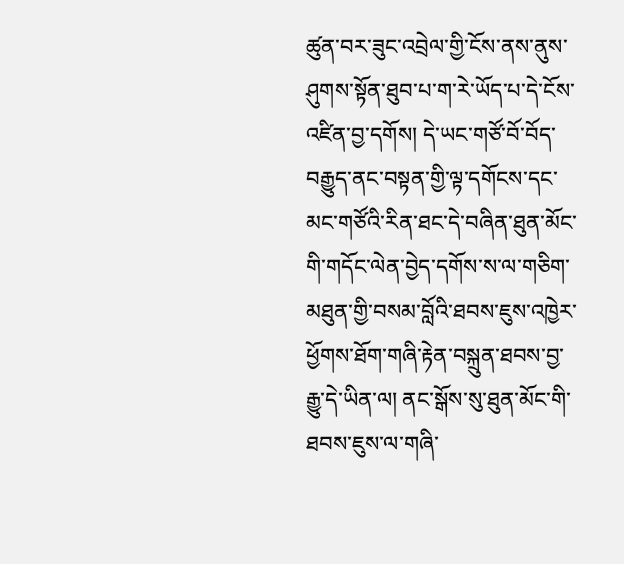ཚུན་བར་ཟུང་འབྲེལ་གྱི་ངོས་ནས་ནུས་ཤུགས་སྟོན་ཐུབ་པ་ག་རེ་ཡོད་པ་དེ་ངོས་འཛིན་བྱ་དགོས། དེ་ཡང་གཙོ་བོ་བོད་བརྒྱུད་ནང་བསྟན་གྱི་ལྟ་དགོངས་དང་མང་གཙོའི་རིན་ཐང་དེ་བཞིན་ཐུན་མོང་གི་གདོང་ལེན་བྱེད་དགོས་ས་ལ་གཅིག་མཐུན་གྱི་བསམ་བློའི་ཐབས་ཇུས་འཁྱེར་ཕྱོགས་ཐོག་གཞི་རྟེན་བསྐྲུན་ཐབས་བྱ་རྒྱུ་དེ་ཡིན་ལ། ནང་སྒོས་སུ་ཐུན་མོང་གི་ཐབས་ཇུས་ལ་གཞི་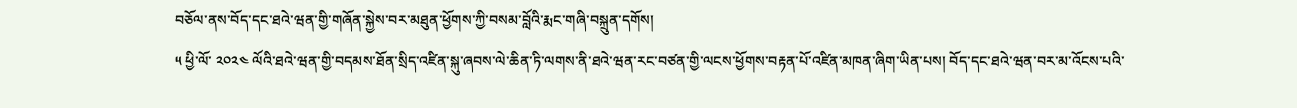བཅོལ་ནས་བོད་དང་ཐའེ་ཝན་གྱི་གཞོན་སྐྱེས་བར་མཐུན་ཕྱོགས་ཀྱི་བསམ་བློའི་རྨང་གཞི་བསྐྲུན་དགོས།
༥ ཕྱི་ལོ་ ༢༠༢༤ ལོའི་ཐའེ་ཝན་གྱི་བདམས་ཐོན་སྲིད་འཛིན་སྐུ་ཞབས་ལེ་ཆིན་ཏི་ལགས་ནི་ཐའེ་ཝན་རང་བཙན་གྱི་ལངས་ཕྱོགས་བརྟན་པོ་འཛིན་མཁན་ཞིག་ཡིན་པས། བོད་དང་ཐའེ་ཝན་བར་མ་འོངས་པའི་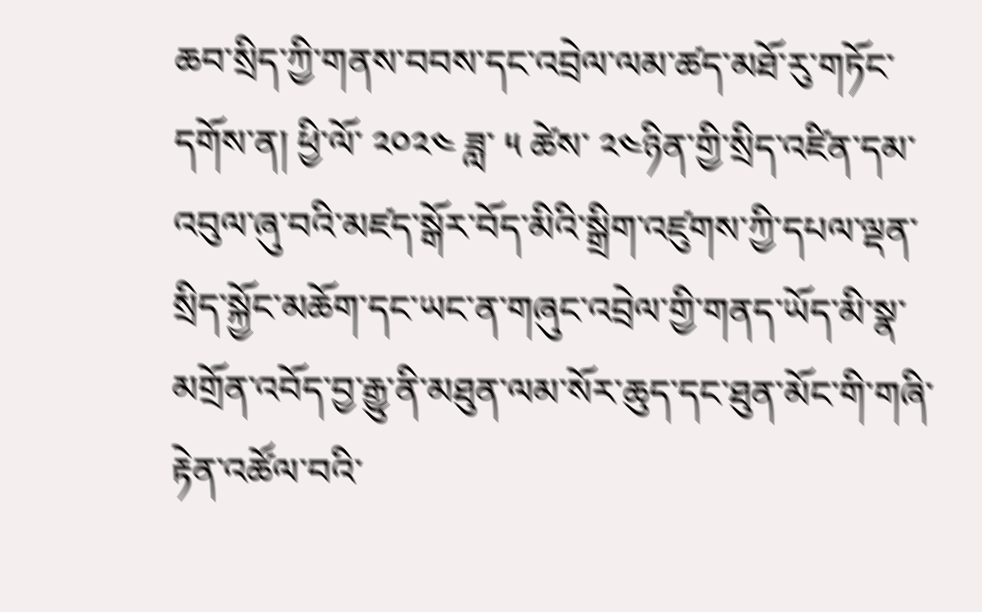ཆབ་སྲིད་ཀྱི་གནས་བབས་དང་འབྲེལ་ལམ་ཚད་མཐོ་རུ་གཏོང་དགོས་ན། ཕྱི་ལོ་ ༢༠༢༤ ཟླ་ ༥ ཚེས་ ༢༤ཉིན་གྱི་སྲིད་འཛིན་དམ་འབུལ་ཞུ་བའི་མཛད་སྒོར་བོད་མིའི་སྒྲིག་འཛུགས་ཀྱི་དཔལ་ལྡན་སྲིད་སྐྱོང་མཆོག་དང་ཡང་ན་གཞུང་འབྲེལ་གྱི་གནད་ཡོད་མི་སྣ་མགྲོན་འབོད་བྱ་རྒྱུ་ནི་མཐུན་ལམ་སོར་ཆུད་དང་ཐུན་མོང་གི་གཞི་རྟེན་འཚོལ་བའི་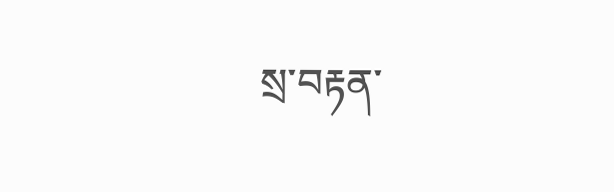སྲ་བརྟན་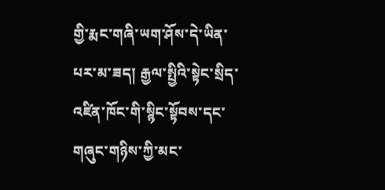གྱི་རྨང་གཞི་ཡག་ཤོས་དེ་ཡིན་པར་མ་ཟད། རྒྱལ་སྤྱིའི་སྟེང་སྲིད་འཛིན་ཁོང་གི་སྙིང་སྟོབས་དང་གཞུང་གཉིས་ཀྱི་མང་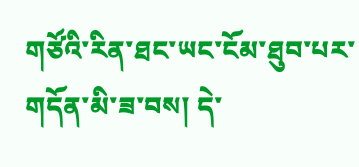གཙོའི་རིན་ཐང་ཡང་ངོམ་ཐུབ་པར་གདོན་མི་ཟ་བས། དེ་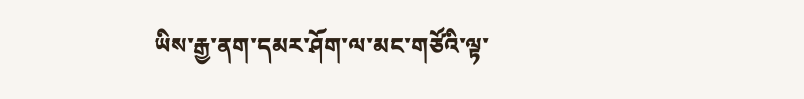ཡིས་རྒྱ་ནག་དམར་ཤོག་ལ་མང་གཙོའི་ལྟ་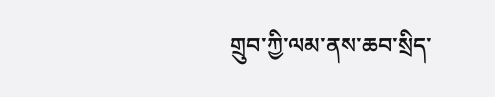གྲུབ་ཀྱི་ལམ་ནས་ཆབ་སྲིད་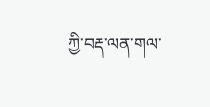ཀྱི་བརྡ་ལན་གལ་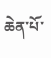ཆེན་པོ་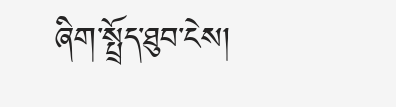ཞིག་སྤྲོད་ཐུབ་ངེས།